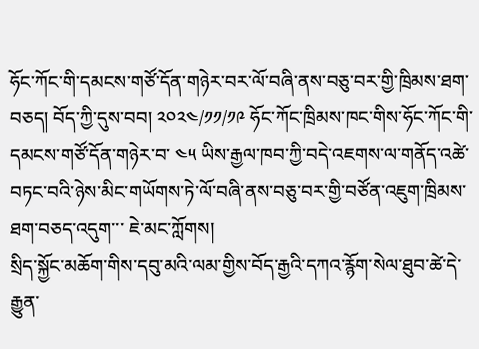ཧོང་ཀོང་གི་དམངས་གཙོ་དོན་གཉེར་བར་ལོ་བཞི་ནས་བཅུ་བར་གྱི་ཁྲིམས་ཐག་བཅད། བོད་ཀྱི་དུས་བབ། ༢༠༢༤/༡༡/༡༩ ཧོང་ཀོང་ཁྲིམས་ཁང་གིས་ཧོང་ཀོང་གི་དམངས་གཙོ་དོན་གཉེར་བ་ ༤༥ ཡིས་རྒྱལ་ཁབ་ཀྱི་བདེ་འཇགས་ལ་གནོད་འཚེ་བཏང་བའི་ཉེས་མིང་གཡོགས་ཏེ་ལོ་བཞི་ནས་བཅུ་བར་གྱི་བཙོན་འཇུག་ཁྲིམས་ཐག་བཅད་འདུག་་་ ཇེ་མང་ཀློགས།
སྲིད་སྐྱོང་མཆོག་གིས་དབུ་མའི་ལམ་གྱིས་བོད་རྒྱའི་དཀའ་རྙོག་སེལ་ཐུབ་ཚེ་དེ་རྒྱུན་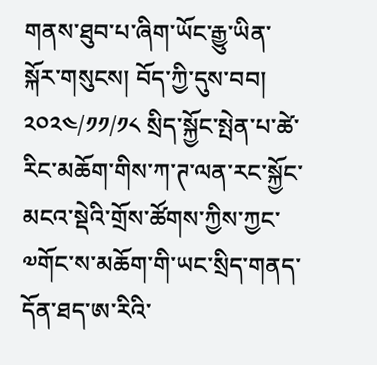གནས་ཐུབ་པ་ཞིག་ཡོང་རྒྱུ་ཡིན་སྐོར་གསུངས། བོད་ཀྱི་དུས་བབ། ༢༠༢༤/༡༡/༡༨ སྲིད་སྐྱོང་སྤེན་པ་ཚེ་རིང་མཆོག་གིས་ཀ་ཊ་ལན་རང་སྐྱོང་མངའ་སྡེའི་གྲོས་ཚོགས་ཀྱིས་ཀྱང་༧གོང་ས་མཆོག་གི་ཡང་སྲིད་གནད་དོན་ཐད་ཨ་རིའི་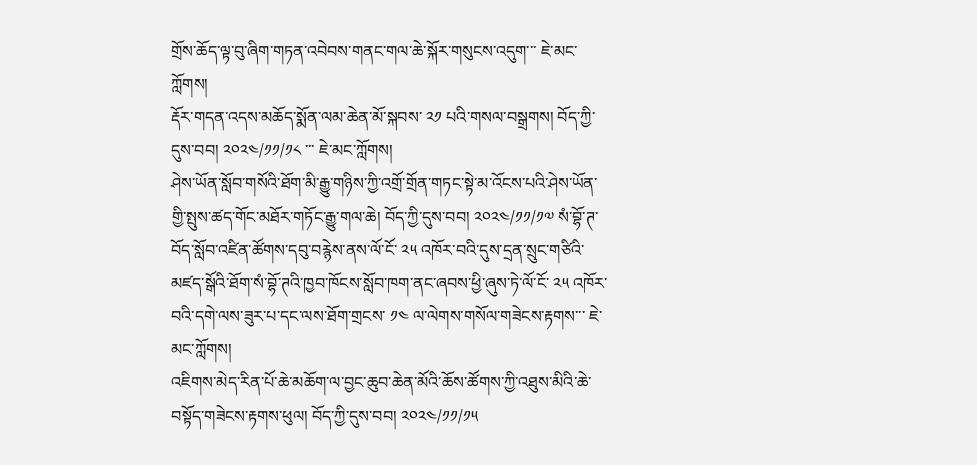གྲོས་ཆོད་ལྟ་བུ་ཞིག་གཏན་འབེབས་གནང་གལ་ཆེ་སྐོར་གསུངས་འདུག་་་ ཇེ་མང་ཀློགས།
རྡོར་གདན་འདས་མཆོད་སྨོན་ལམ་ཆེན་མོ་སྐབས་ ༢༡ པའི་གསལ་བསྒྲགས། བོད་ཀྱི་དུས་བབ། ༢༠༢༤/༡༡/༡༨ ་་་ ཇེ་མང་ཀློགས།
ཤེས་ཡོན་སློབ་གསོའི་ཐོག་མི་རྒྱུ་གཉིས་ཀྱི་འགྲོ་གྲོན་གཏང་སྟེ་མ་འོངས་པའི་ཤེས་ཡོན་གྱི་སྤུས་ཚད་གོང་མཐོར་གཏོང་རྒྱུ་གལ་ཆེ། བོད་ཀྱི་དུས་བབ། ༢༠༢༤/༡༡/༡༧ སཾ་བྷོ་ཊ་བོད་སློབ་འཛིན་ཚོགས་དབུ་བརྙེས་ནས་ལོ་ངོ་ ༢༥ འཁོར་བའི་དུས་དྲན་སྲུང་གཙིའི་མཛད་སྒོའི་ཐོག་སཾ་བྷོ་ཊའི་ཁྱབ་ཁོངས་སློབ་ཁག་ནང་ཞབས་ཕྱི་ཞུས་ཏེ་ལོ་ངོ་ ༢༥ འཁོར་བའི་དགེ་ལས་ཟུར་པ་དང་ལས་ཐོག་གྲངས་ ༡༤ ལ་ལེགས་གསོལ་གཟེངས་རྟགས་་་ ཇེ་མང་ཀློགས།
འཇིགས་མེད་རིན་པོ་ཆེ་མཆོག་ལ་བྱང་ཆུབ་ཆེན་མོའི་ཆོས་ཚོགས་ཀྱི་འཐུས་མིའི་ཆེ་བསྟོད་གཟེངས་རྟགས་ཕུལ། བོད་ཀྱི་དུས་བབ། ༢༠༢༤/༡༡/༡༥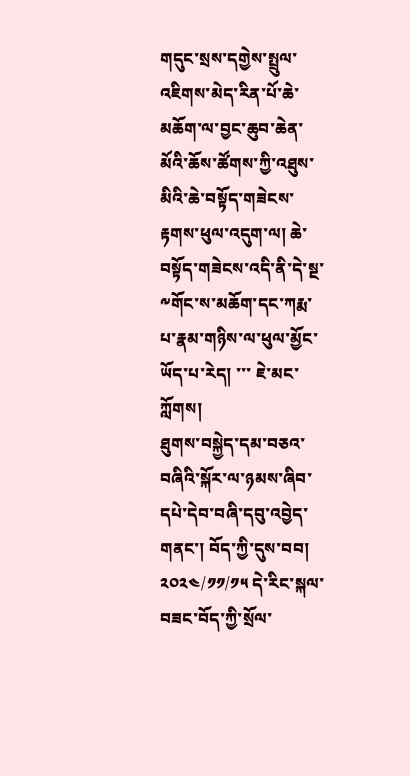གདུང་སྲས་དགྱེས་སྤྲུལ་འཇིགས་མེད་རིན་པོ་ཆེ་མཆོག་ལ་བྱང་ཆུབ་ཆེན་མོའི་ཆོས་ཚོགས་ཀྱི་འཐུས་མིའི་ཆེ་བསྟོད་གཟེངས་རྟགས་ཕུལ་འདུག་ལ། ཆེ་བསྟོད་གཟེངས་འདི་ནི་དེ་སྔ་༸གོང་ས་མཆོག་དང་ཀརྨ་པ་རྣམ་གཉིས་ལ་ཕུལ་མྱོང་ཡོད་པ་རེད། ་་་ ཇེ་མང་ཀློགས།
ཐུགས་བསྐྱེད་དམ་བཅའ་བཞིའི་སྐོར་ལ་ཉམས་ཞིབ་དཔེ་དེབ་བཞི་དབུ་འབྱེད་གནང་། བོད་ཀྱི་དུས་བབ། ༢༠༢༤/༡༡/༡༥ དེ་རིང་སྐལ་བཟང་བོད་ཀྱི་སྲོལ་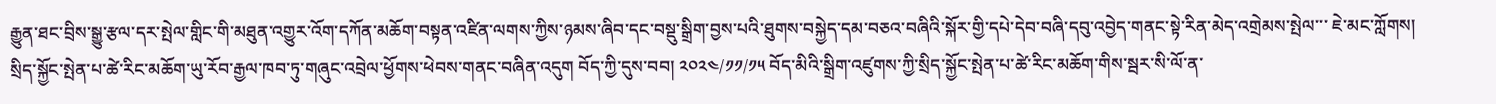རྒྱུན་ཐང་བྲིས་སྒྱུ་རྩལ་དར་སྤེལ་གླིང་གི་མཐུན་འགྱུར་འོག་དཀོན་མཆོག་བསྟན་འཛིན་ལགས་ཀྱིས་ཉམས་ཞིབ་དང་བསྡུ་སྒྲིག་བྱས་པའི་ཐུགས་བསྐྱེད་དམ་བཅའ་བཞིའི་སྐོར་གྱི་དཔེ་དེབ་བཞི་དབུ་འབྱེད་གནང་སྟེ་རིན་མེད་འགྲེམས་སྤེལ་་་ ཇེ་མང་ཀློགས།
སྲིད་སྐྱོང་སྤེན་པ་ཚེ་རིང་མཆོག་ཡུ་རོབ་རྒྱལ་ཁབ་ཏུ་གཞུང་འབྲེལ་ཕྱོགས་ཕེབས་གནང་བཞིན་འདུག བོད་ཀྱི་དུས་བབ། ༢༠༢༤/༡༡/༡༥ བོད་མིའི་སྒྲིག་འཛུགས་ཀྱི་སྲིད་སྐྱོང་སྤེན་པ་ཚེ་རིང་མཆོག་གིས་སྦར་སི་ལོ་ན་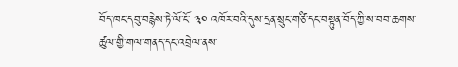བོད་ཁང་དབུ་བརྙེས་ཏེ་ལོ་ངོ་ ༣༠ འཁོར་བའི་དུས་དྲན་སྲུང་གཙི་དང་བསྟུན་བོད་ཀྱི་ས་བབ་ཆགས་ཚུལ་གྱི་གལ་གནད་དང་འབྲེལ་ནས་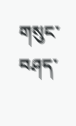གསུང་བཤད་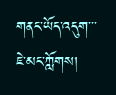གནང་ཡོད་འདུག་་་ ཇེ་མང་ཀློགས།